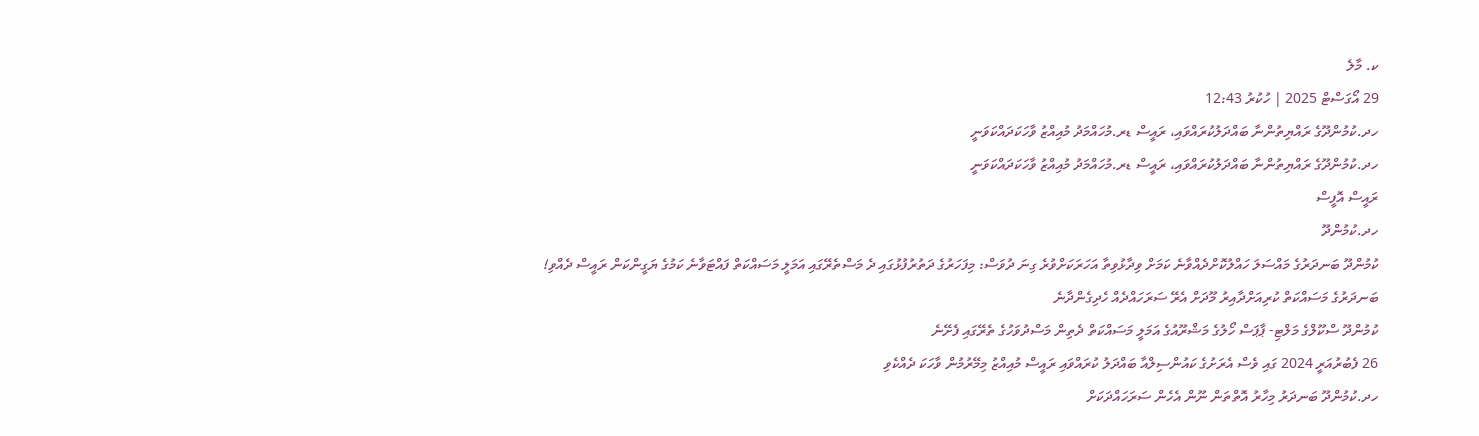ކ. މާލެ
29 އޯގަސްޓް 2025 | ހުކުރު 12:43
ހދ.ކުމުންދޫގެ ރައްޔިތުންނާ ބައްދަލުކުރައްވައި، ރައީސް ޑރ.މުހައްމަދު މުއިއްޒު ވާހަކަދައްކަވަނީ
ހދ.ކުމުންދޫގެ ރައްޔިތުންނާ ބައްދަލުކުރައްވައި، ރައީސް ޑރ.މުހައްމަދު މުއިއްޒު ވާހަކަދައްކަވަނީ
ރައީސް އޮފީސް
ހދ.ކުމުންދޫ
ކުމުންދޫ ބަނދަރުގެ މައްސަލަ ހައްލުކޮށްދެއްވާނެ ކަމަށް ވިދާޅުވިތާ އަހަރަކަށްވުރެ ގިނަ ދުވަސް: މިފަހަރުގެ ދަތުރުފުޅުގައި ދެ މަސްތެރޭގައި އަމަލީ މަސައްކަތް ފައްޓަވާނެ ކަމުގެ ޔަގީންކަން ރައީސް ދެއްވި!
ބަނދަރުގެ މަސައްކަތް ކުރިއަށްދާއިރު މޫދަށް އެރޭ ސަރަހައްދެއް ހެދިގެންދާނެ
ކުމުންދޫ ސްކޫލްގެ މަލްޓި- ޕާޕަސް ހޯލުގެ މަޝްރޫއުގެ އަމަލީ މަސައްކަތް ދެތިން މަސްދުވަހުގެ ތެރޭގައި ފެށޭނެ
26 ފެބުރުއަރީ 2024 ގައި ވެސް އެރަށުގެ ކައުންސިލްއާ ބައްދަލު ކުރައްވައި ރައީސް މުއިއްޒު މިމޭރުމުން ވާހަކަ ދެއްކެވި
ހދ.ކުމުންދޫ ބަނދަރު މިހާރު އޮތްތަން ނޫން އެހެން ސަރަހައްދަކަށް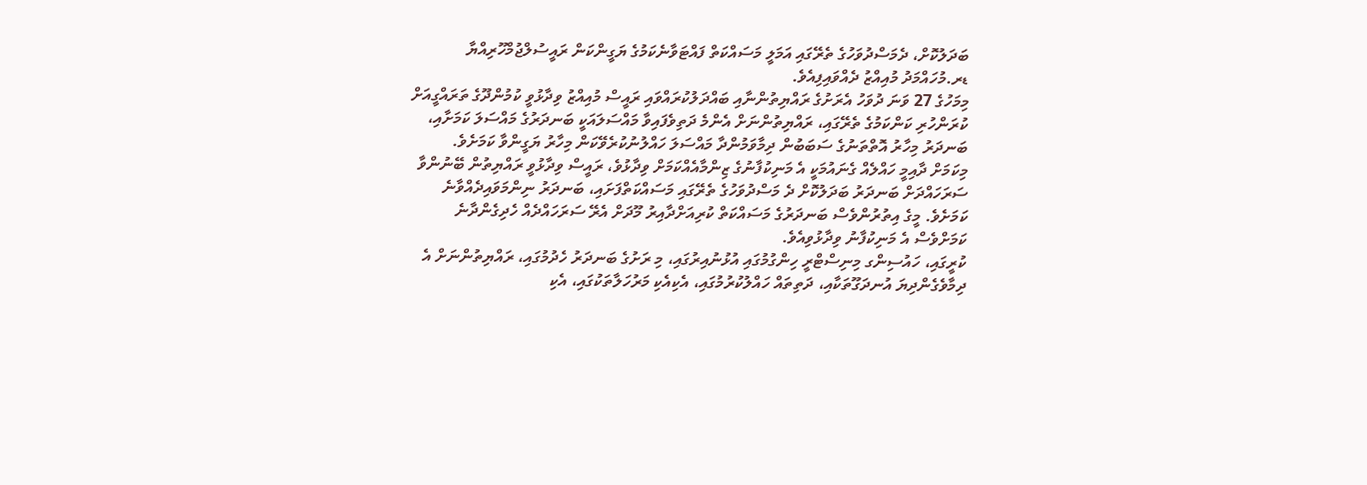ބަދަލުކޮށް، ދެމަސްދުވަހުގެ ތެރޭގައި އަމަލީ މަސައްކަތް ފައްޓަވާނެކަމުގެ ޔަގީންކަން ރައީސުލްޖުމްހޫރިއްޔާ ޑރ.މުހައްމަދު މުއިއްޒު ދެއްވައިފިއެވެ.
މިމަހުގެ 27 ވަނަ ދުވަހު އެރަށުގެ ރައްޔިތުންނާއި ބައްދަލުކުރައްވައި ރައީސް މުއިއްޒު ވިދާޅުވީ ކުމުންދޫގެ ތަރައްގީއަށް ކުރަންހުރި ކަންކަމުގެ ތެރޭގައި، ރައްޔިތުންނަށް އެންމެ ދަތިވެފައިވާ މައްސަލައަކީ ބަނދަރުގެ މައްސަލަ ކަމަށާއި، ބަނދަރު މިހާރު އޮތްތަނުގެ ސަބަބުން ދިމާވަމުންދާ މައްސަލަ ހައްލުނުކުރެވޭކަން މިހާރު ޔަގީންވާ ކަމަށެވެ.
މިކަމަށް ދާއިމީ ހައްލެއް ގެނައުމަކީ އެ މަނިކުފާނުގެ ޒިންމާއެއްކަމަށް ވިދާޅުވެ، ރައީސް ވިދާޅުވީ ރައްޔިތުން ބޭނުންވާ ސަރަހައްދަށް ބަނދަރު ބަދަލުކޮށް ދެ މަސްދުވަހުގެ ތެރޭގައި މަސައްކަތްފަށައި، ބަނދަރު ނިންމަވައިދެއްވާނެ ކަމަށެވެ. މީގެ އިތުރުންވެސް ބަނދަރުގެ މަސައްކަތް ކުރިއަށްދާއިރު މޫދަށް އެރޭ ސަރަހައްދެއް ހެދިގެންދާނެ ކަމަށްވެސް އެ މަނިކުފާނު ވިދާޅުވިއެވެ.
ކުރީގައި، ހައުސިންގ މިނިސްޓްރީ ހިންގުމުގައި އުޅުނުއިރުގައި، މި ރަށުގެ ބަނދަރު ހެދުމުގައި، ރައްޔިތުންނަށް އެ ދިމާވެގެންދިޔަ އުނދަގޫތަކާއި، ދަތިތައް ހައްލުކުރުމުގައި، އެކިއެކި މަރުހަލާތަކުގައި، އެކި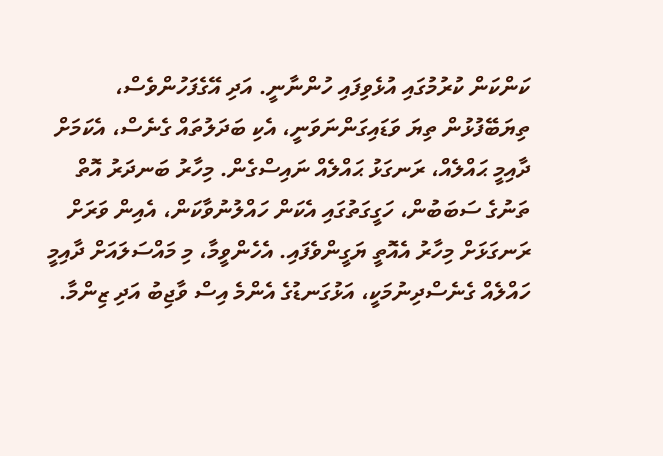ކަންކަން ކުރުމުގައި އުޅެވިފައި ހުންނާނީ. އަދި އޭގެފަހުންވެސް، ތިޔަބޭފުޅުން ތިޔަ ވަޑައިގަންނަވަނީ، އެކި ބަދަލުތައް ގެނެސް، އެކަމަށް ދާއިމީ ޙައްލެއް، ރަނގަޅު ޙައްލެއް ނައިސްގެން. މިހާރު ބަނދަރު އޮތް ތަނުގެ ސަބަބުން، ހަގީގަތުގައި އެކަން ހައްލުނުވާކަން، އެއިން ވަރަށް ރަނގަޅަށް މިހާރު އެއޮތީ ޔަގީންވެފައި. އެހެންވީމާ، މި މައްސަލައަށް ދާއިމީ ހައްލެއް ގެނެސްދިނުމަކީ، އަޅުގަނޑުގެ އެންމެ އިސް ވާޖިބު އަދި ޒިންމާ.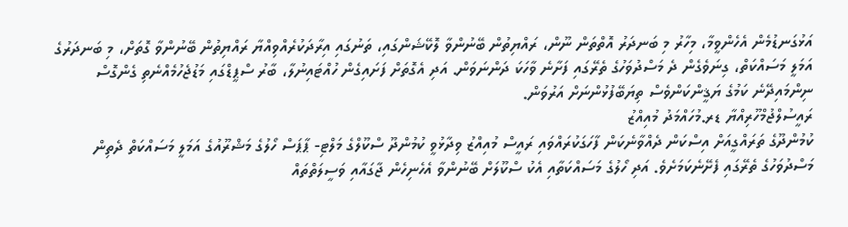އަޅުގަނޑުމެން އެހެންވީމާ، މިހާރު މި ބަނދަރު އޮތްތަން ނޫން، ރައްޔިތުން ބޭނުންވާ ލޮކޭޝަންގައި، ތަނުގައި އިރާދަކުރެއްވިއްޔާ ރައްޔިތުން ބޭނުންވާ ގޮތަށް، މި ބަނދަރުގެ އަމަލީ މަސައްކަތް، ގިނަވެގެން ދެ މަސްދުވަހުގެ ތެރޭގައި ފަށާނެ ވާހަކަ ދަންނަވަން. އަދި އެގޮތަށް ފަށައިގެން ހުއްޓައިނުލާ، ބާރު ސްޕީޑްގައި މަޑުޖެހުމެއްނެތި ގެންގޮސް ނިންމައިދޭނެ ކަމުގެ ޔަޤީންކަންވެސް ތިޔަބޭފުޅުންނަށް އަރުވަން.
ރައީސުލްޖުމްހޫރިއްޔާ ޑރ.މުހައްމަދު މުއިއްޒު
ކުމުންދޫގެ ތަރައްގީއަށް އިސްކަން ދެއްވާނެކަން ފާހަގަކުރައްވައި ރައީސް މުއިއްޒު ވިދާޅުވީ ކުމުންދޫ ސްކޫލްގެ މަލްޓި- ޕާޕަސް ހޯލުގެ މަޝްރޫއުގެ އަމަލީ މަސައްކަތް ދެތިން މަސްދުވަހުގެ ތެރޭގައި ފެށޭނެކަމަށެވެ. އަދި ހޯލުގެ މަސައްކަތާއި އެކު ސްކޫލަށް ބޭނުންވާ އެހެނިހެން ޖާގައާއި ވަސީލަތްތައް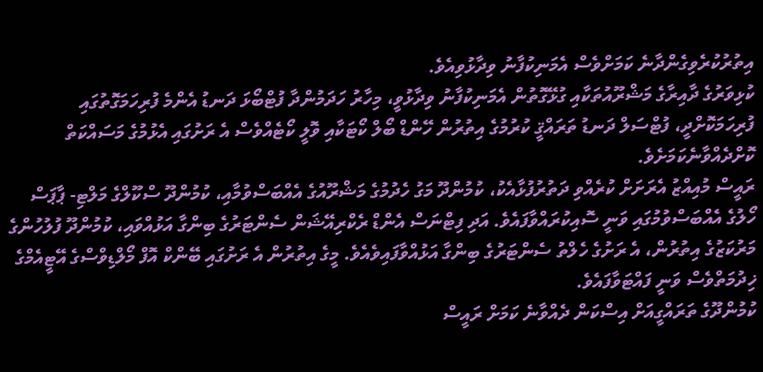އިތުރުކުރެވިގެންދާނެ ކަމަށްވެސް އެމަނިކުފާނު ވިދާޅުވިއެވެ.
ކުޅިވަރުގެ ދާއިރާގެ މަޝްރޫއުތަކާއި ގުޅޭގޮތުން އެމަނިކުފާނު ވިދާޅުވީ، މިހާރު ހަދަމުންދާ ފުޓްބޯޅަ ދަނޑު އެންމެ ފުރިހަމަގޮތުގައި ފުރިހަމަކޮށްދީ، ފުޓްސަލް ދަނޑު ތަރައްޤީ ކުރުމުގެ އިތުރުން ހޭންޑް ބޯލް ކޯޓަކާއި ވޮލީ ކޯޓެއްވެސް އެ ރަށުގައި އެޅުމުގެ މަސައްކަތް ކޮށްދެއްވާނެކަމަށެވެ.
ރައީސް މުއިއްޒު އެރަށަށް ކުރެއްވި ދަތުރުފުޅާއެކު، ކުމުންދޫ މަގު ހެދުމުގެ މަޝްރޫއުގެ އެއްބަސްވުމާއި، ކުމުންދޫ ސްކޫލްގެ މަލްޓި- ޕާޕަސް ހޯލުގެ އެއްބަސްވުމުގައި ވަނީ ސޮއިކުރައްވާފައެވެ. އަދި ފިޓްނަސް އެންޑް ރެކްރިއޭޝަން ސެންޓަރުގެ ބިންގާ އަޅުއްވައި، ކުމުންދޫ ފުލުހުންގެ މަރުކަޒުގެ އިތުރުން، އެ ރަށުގެ ހެލްތު ސެންޓަރުގެ ބިންގާ އަޅުއްވާފައިވެއެވެ. މީގެ އިތުރުން އެ ރަށުގައި ބޭންކް އޮފް މޯލްޑިވްސްގެ އޭޓީއެމްގެ ޚިދުމަތްވެސް ވަނީ ފައްޓަވާފައެވެ.
ކުމުންދޫގެ ތަރައްގީއަށް އިސްކަން ދެއްވާނެ ކަމަށް ރައީސް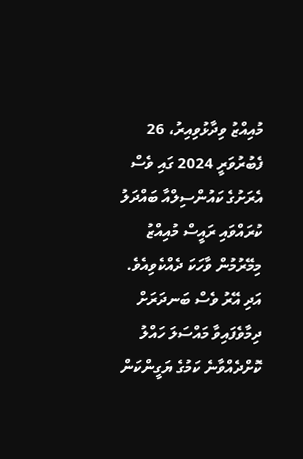މުއިއްޒު ވިދާޅުވިއިރު، 26 ފެބުރުވަރީ 2024 ގައި ވެސް އެރަށުގެ ކައުންސިލްއާ ބައްދަލު ކުރައްވައި ރައީސް މުއިއްޒު މިމޭރުމުން ވާހަކަ ދެއްކެވިއެވެ. އަދި އޭރު ވެސް ބަނދަރަށް ދިމާވެފައިވާ މައްސަލަ ހައްލު ކޮށްދެއްވާނެ ކަމުގެ ޔަގީންކަން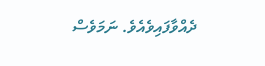ދެއްވާފައިވެއެވެ. ނަމަވެސް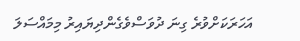އަހަރަކަށްވުރެ ގިނަ ދުވަސްވެގެންދިޔައިރު މިމައްސަލަ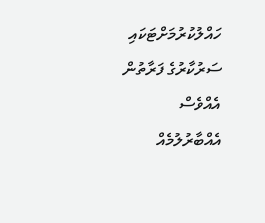ހައްލުކުރުމަށްޓަކައި ސަރުކާރުގެ ފަރާތުން އެއްވެސް އެއްބާރުލުމެއް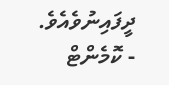ދީފައިނުވެއެވެ.
- ކޮމެންޓް